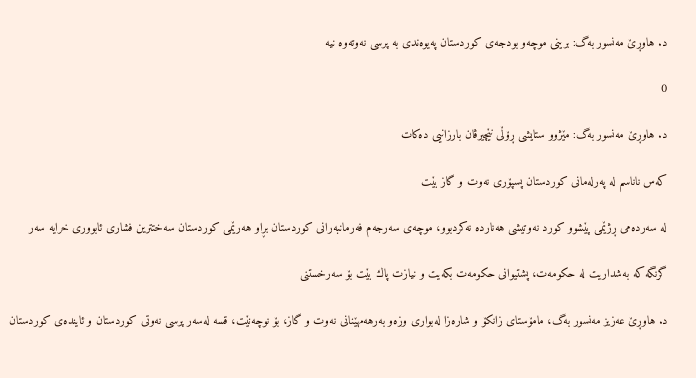د. هاوڕێ مەنسور بەگ: برینی موچەو بودجەی کوردستان پەیوەندی بە پرسی نەوتەوە نیە

0

د. هاوڕێ مەنسور بەگ: مێژوو ستایشی ڕۆڵی نێچیرڤان بارزانیی ده‌كات

که‌س ناناسم له‌ په‌رله‌مانی كوردستان پسپۆری نه‌وت و گاز بێت‌

له‌ سه‌رده‌می ڕژێمی پێشوو كورد نه‌وتیشی هه‌نارده‌ نەكردبوو، موچه‌ی سه‌رجه‌م فه‌رمانبه‌رانی کوردستان بڕاو هه‌رێمی كوردستان سه‌ختترین فشاری ئابووری خرایه‌ سه‌ر

گرنگه‌ كه‌ به‌شداریت له‌ حكومه‌ت، پشتیوانی حكومه‌ت بكه‌یت و نیازت پاك بێت بۆ سەرخستنی

د. هاوڕێ عەزیز مەنسور بەگ، مامۆستای زانکۆ و شارەزا لەبواری وزەو بەرهەمهێنانی نەوت و گاز، بۆ نوچەنێت، قسە لەسەر پرسی نەوتی کوردستان و ئایندەی کوردستان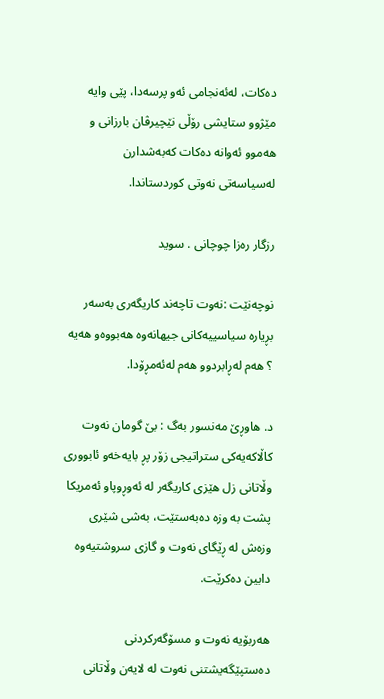دەکات، لەئەنجامی ئەو پرسەدا، پێی وایە مێژوو ستایشی رۆڵی نێچیرڤان بارزانی و هەموو ئەوانە دەکات کەبەشدارن لەسیاسەتی نەوتی کوردستاندا.

رزگار رەزا چوچانی . سوید

نوچەنێت :نەوت تاچەند کاریگەری بەسەر بڕیارە سیاسییەکانی جیهانەوە هەبووەو هەیە ؟ هەم لەڕابردوو هەم لەئەمڕۆدا.

د. هاوڕێ مەنسور بەگ : بێ گومان نه‌وت كاڵاكه‌یه‌كی ستراتیجی زۆر‌ پڕ بایه‌خه‌و ئابووری وڵاتانی زل هێزی كاریگه‌ر له‌ ئه‌وڕوپاو ئه‌مریكا پشت به‌ وزه‌ ده‌به‌ستێت، به‌شی شێری وزه‌ش له‌ ڕێگای نه‌وت و گازی سروشتیه‌وه‌ دابین ده‌كرێت.

هه‌ربۆیه‌ نه‌وت و مسۆگه‌ركردنی ده‌ستپێگه‌یشتنی نه‌وت له‌ لایه‌ن وڵاتانی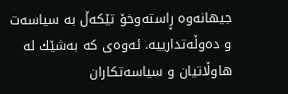جیهانه‌وه‌ ڕاسته‌وخۆ تێكه‌ڵ به‌ سیاسه‌ت و ده‌وڵه‌تدارییه‌. ئه‌وه‌ی كه‌ به‌شێك له‌ هاوڵاتیان و سیاسه‌تكاران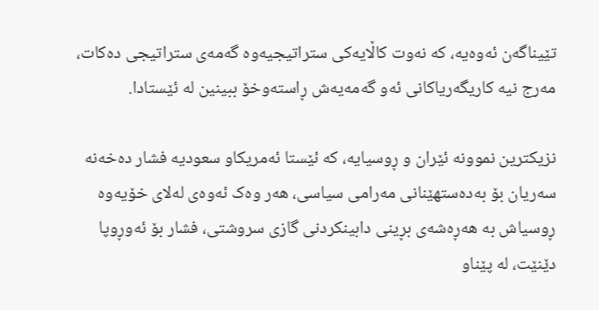تێیناگه‌ن ئه‌وه‌یه،‌ كه‌ نه‌وت كاڵایه‌كی ستراتیجیه‌وه‌ گه‌مه‌ی ستراتیجی ده‌كات، مه‌رج نیه‌ كاریگه‌ریاكانی ئەو گەمەیەش ڕاسته‌وخۆ ببینین له‌ ئێستادا.

نزیكترین نموونه‌ ئێران و ڕوسیایه،‌ كه‌ ئێستا ئه‌مریكاو سعودیه‌ فشار ده‌خه‌نه‌ سه‌ریان بۆ به‌ده‌ستهێنانی مه‌رامی سیاسی، هەر وەک ئەوەی له‌لای خۆیه‌وه‌ ڕوسیاش به‌ هەڕەشەی بڕینی دابینكردنی گازی سروشتی، فشار بۆ ئه‌وڕوپا دێنێت، له‌ پێناو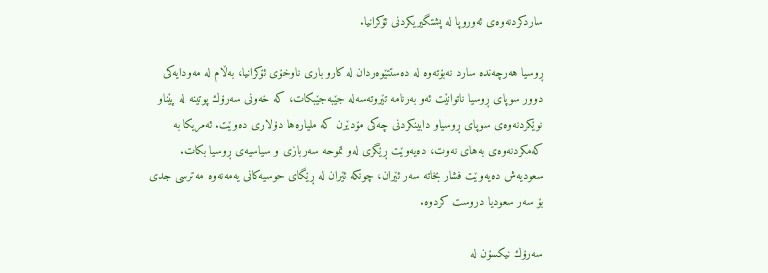ساردكردنه‌وه‌ی ئه‌وروپا له‌ پشتگیریكردنی ئۆكرانیا.

ڕوسیا هه‌رچه‌نده‌ سارد نه‌بۆته‌وه‌ له‌ ده‌ستتێوه‌ردان له‌ كارو باری ناوخۆی ئۆكرانیا، به‌ڵام له‌ مه‌ودایه‌كی دوور سوپای ڕوسیا ناتوانێت ئه‌و به‌رنامه‌ تێروته‌سه‌له‌ جێبه‌جێبكات، كه‌ خه‌ونی سه‌رۆك پوتینه‌ له‌ پێناو نوێكردنه‌وه‌ی سوپای ڕوسیاو دابینكردنی چه‌كی مۆدێرن كه‌ ملیاره‌ها دۆلاری ده‌وێت. ئه‌مریكا به‌ كه‌مكردنه‌وه‌ی به‌های نه‌وت، ده‌یه‌وێت ڕێگری له‌و تموحه‌ سه‌ربازی و سیاسیه‌‌ی ڕوسیا بكات. سعودیه‌ش ده‌یه‌وێت فشار بخاته‌ سه‌ر ئێران، چونكه‌ ئێران له‌ ڕێگای حوسیه‌كانی یه‌مه‌نه‌وه‌ مه‌ترسی جدی بۆ سه‌ر سعودیا دروست كردوه.

سه‌رۆك نیكسۆن له‌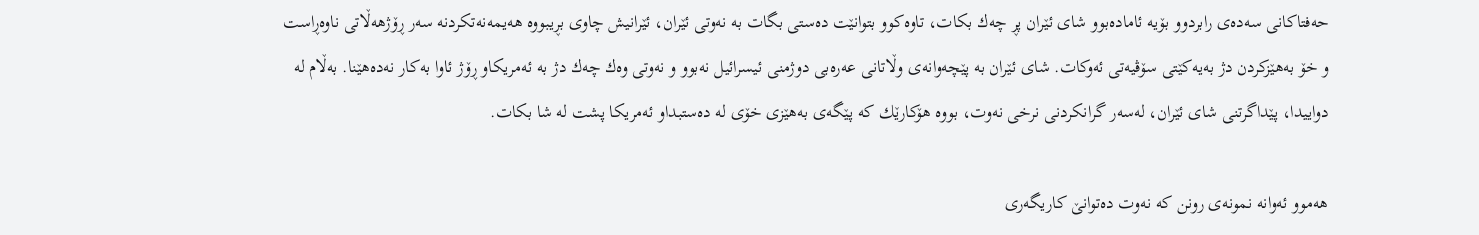حه‌فتا‌كا‌نی سەدەی رابردوو بۆیه‌ ئاماده‌بوو شای ئێران پڕ چه‌ك بكات، تاوه‌كوو بتوانێت ده‌ستی بگات به‌ نه‌وتی ئێران، ئێرانیش چاوی بڕیبووه‌ هه‌یمه‌نه‌تكردنه‌ سه‌ر ڕۆژهه‌ڵاتی ناوه‌ڕاست و خۆ به‌هێزكردن دژ به‌یه‌كێتی سۆڤیه‌تی ئه‌وكات. شای ئێران به‌ پێچه‌وانه‌ی وڵاتانی عه‌ره‌بی دوژمنی ئیسرائیل نه‌بوو و نه‌وتی وه‌ك چه‌ك دژ به‌ ئه‌مریكاو ڕۆژ ئاوا به‌كار نه‌ده‌هێنا. به‌ڵام له‌ دواییدا، پێداگرتنی شای ئێران، له‌سه‌ر گرانكردنی نرخی نه‌وت، بووه‌ هۆكارێك كه‌ پێگه‌ی به‌هێزی خۆی له‌ ده‌ستبداو ئه‌مریكا پشت له‌ شا بكات.

هەموو ئەوانە نمونەی رونن کە نەوت دەتوانێ کاریگەری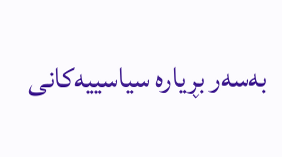بەسەر بڕیارە سیاسییەکانی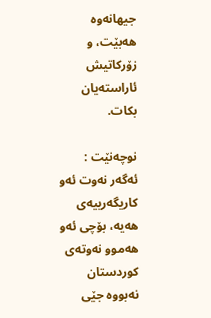جیهانەوە هەبێت، و زۆرکاتیش ئاراستەیان بکات.

نوچەنێت : ئەگەر نەوت ئەو کاریگەرییەی هەیە، بۆچی ئەو هەموو نەوتەی کوردستان نەبووە جێی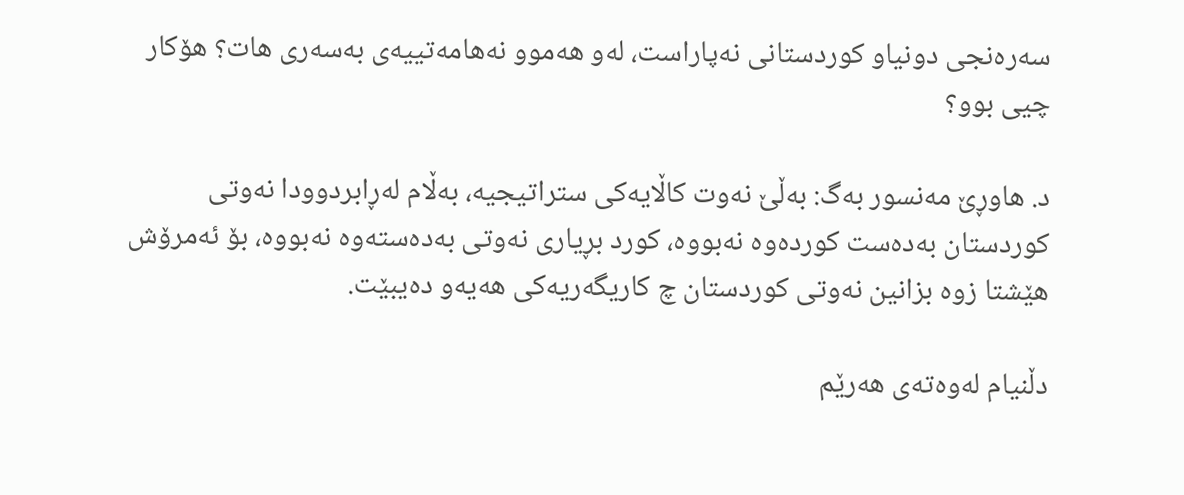سەرەنجی دونیاو کوردستانی نەپاراست، لەو هەموو نەهامەتییەی بەسەری هات؟ هۆکار چیی بوو؟

د. هاوڕێ مەنسور بەگ: بەڵێ نه‌وت كاڵایه‌كی ستراتیجیه‌، بەڵام لەڕابردوودا نەوتی کوردستان بەدەست کوردەوە نەبووە، کورد بڕیاری نەوتی بەدەستەوە نەبووە، بۆ ئەمرۆش هێشتا زوه‌ بزانین نه‌وتی كوردستان چ كاریگه‌ریه‌كی هه‌یه‌و ده‌یبێت.

دڵنیام له‌وه‌ته‌ی هه‌رێم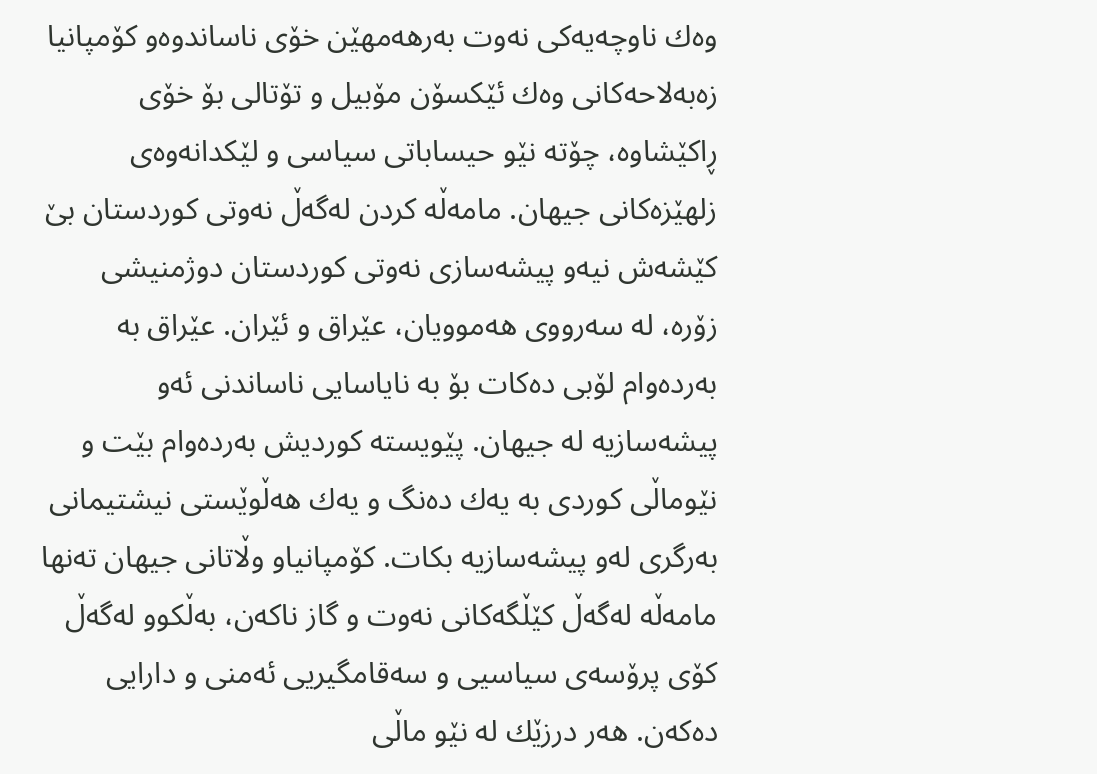وه‌ك ناوچه‌یه‌كی نه‌وت به‌رهه‌مهێن خۆی ناساندوه‌و كۆمپانیا زه‌به‌لاحه‌كانی وه‌ك ئێكسۆن مۆبیل و تۆتالی بۆ خۆی ڕاكێشاوه‌، چۆته‌ نێو حیساباتی سیاسی و لێكدانه‌وه‌ی زلهێزه‌كانی جیهان. مامه‌ڵه‌ كردن له‌گه‌ڵ نه‌وتی كوردستان بێ كێشه‌ش نیه‌و پیشه‌سازی نه‌وتی كوردستان دوژمنیشی زۆره‌، له‌ سه‌رووی هه‌موویان، عێراق و ئێران. عێراق به‌ به‌رده‌وام لۆبی ده‌كات بۆ به‌ نایاسایی ناساندنی ئه‌و پیشه‌سازیه‌ له جیهان. پێویسته‌ كوردیش به‌رده‌وام بێت و نێوماڵی كوردی به‌ یه‌ك ده‌نگ و یه‌ك هه‌ڵوێستی نیشتیمانی به‌رگری له‌و پیشه‌سازیه‌ بكات. كۆمپانیاو وڵاتانی جیهان ته‌نها مامه‌ڵه‌ له‌گه‌ڵ كێڵگه‌كانی نه‌وت و گاز ناكه‌ن، به‌ڵكوو له‌گه‌ڵ كۆی پرۆسه‌ی سیاسیی و سه‌قامگیریی ئه‌منی و دارایی ده‌كه‌ن. هه‌ر درزێك له‌ نێو ماڵی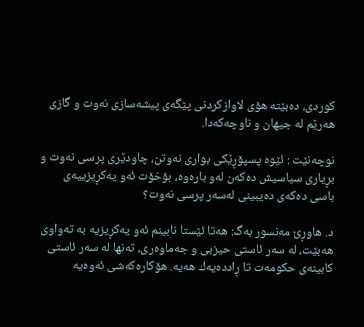كوردی، ده‌بێته‌ هۆی لاوازكردنی پێگه‌ی پیشه‌سازی نه‌وت و گازی هه‌رێم له‌ جیهان و ناوچه‌كەدا‌.

نوچەنێت : ئێوە پسپۆڕێکی بواری نەوتن، چاودێری پرسی نەوت و بڕیاری سیاسیش دەکەن لەو بارەوە، بۆخۆت ئەو یەکڕیزییەی باسی دەکەی دەیبینی لەسەر پرسی نەوت؟

د. هاوڕێ مەنسور بەگ: هه‌تا ئێستا نابینم ئه‌و یه‌كڕیزیه به‌ ته‌واوی‌ هه‌بێت، له‌ سه‌ر ئاستی حیزبی و جه‌ماوه‌ری، ته‌نها له‌ سه‌ر ئاستی كابینه‌ی حكومه‌ت تا ڕادده‌یه‌ك هه‌یه‌. هۆكاره‌كه‌شی ئه‌وه‌یه‌‌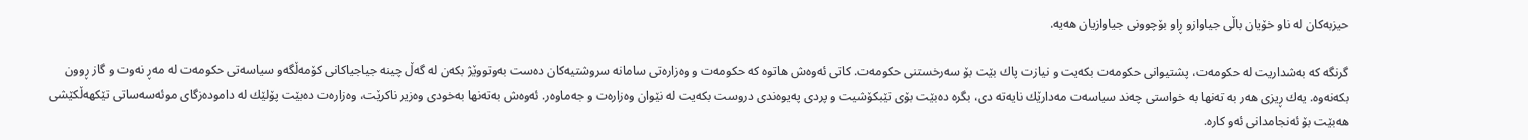حیزبه‌كان له‌ ناو خۆیان باڵی جیاوازو ڕاو بۆچوونی جیاوازیان هه‌یه‌.

گرنگه‌ كه‌ به‌شداریت له‌ حكومه‌ت، پشتیوانی حكومه‌ت بكه‌یت و نیازت پاك بێت بۆ سەرخستنی حکومەت. كاتی ئه‌وه‌ش هاتوه‌ كه‌ حكومه‌ت و وه‌زاره‌تی سامانه‌ سروشتیه‌كان ده‌ست به‌وتووێژ بكه‌ن له‌ گه‌ڵ چینه‌ جیاجیاكانی كۆمه‌ڵگه‌و سیاسه‌تی حكومه‌ت له‌ مه‌ڕ نه‌وت و گاز ڕوون بكه‌نه‌وه‌. یه‌ك ڕیزی هه‌ر به‌ ته‌نها به‌ خواستی چه‌ند سیاسه‌ت مه‌دارێك نایه‌ته‌ دی، بگره‌ ده‌بێت بۆی تێبكۆشیت و پردی په‌یوه‌ندی دروست بكه‌یت له‌ نێوان وه‌زاره‌ت و جه‌ماوه‌ر. ئه‌وه‌ش به‌ته‌نها به‌خودی وه‌زیر ناكرێت، وه‌زاره‌ت ده‌بێت پۆلێك له‌ داموده‌زگای موئه‌سه‌ساتی تێكهه‌ڵكێشی هه‌بێت بۆ ئه‌نجامدانی ئه‌و كاره‌.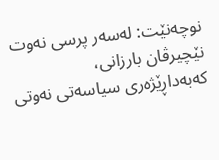نوچەنێت: لەسەر پرسی نەوت نێچیرڤان بارزانی، کەبەداڕێژەری سیاسەتی نەوتی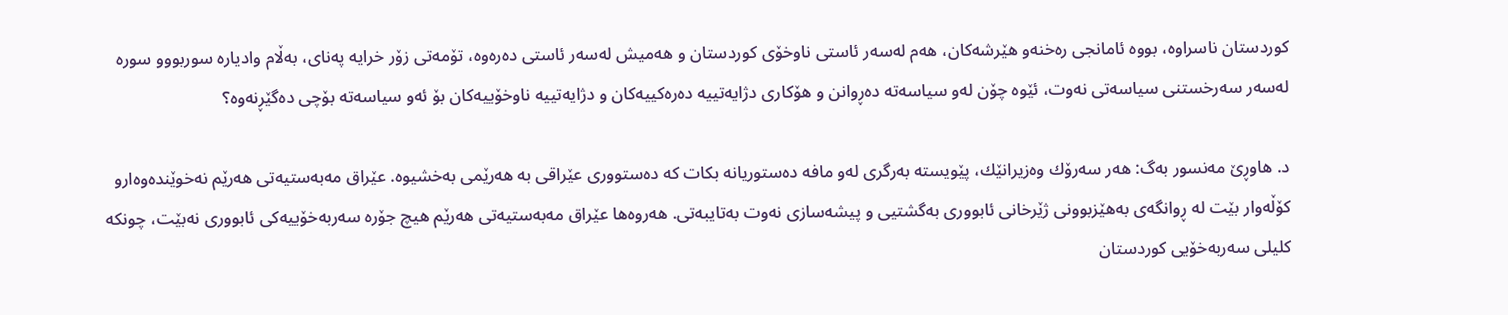کوردستان ناسراوە، بووە ئامانجی رەخنەو هێرشەکان، هەم لەسەر ئاستی ناوخۆی کوردستان و هەمیش لەسەر ئاستی دەرەوە، تۆمەتی زۆر خرایە پەنای، بەڵام وادیارە سوربووو سورە لەسەر سەرخستنی سیاسەتی نەوت، ئێوە چۆن لەو سیاسەتە دەڕوانن و هۆکاری دژایەتییە دەرەکییەکان و دژایەتییە ناوخۆییەکان بۆ ئەو سیاسەتە بۆچی دەگێڕنەوە؟

د. هاوڕێ مەنسور بەگ: هه‌ر سه‌رۆك وه‌زیرانێك، پێویسته‌ به‌رگری له‌و مافه‌ ده‌ستوریانه‌ بكات كه‌ ده‌ستووری عێراقی به‌ هه‌رێمی به‌خشیوه‌. عێراق مه‌به‌ستیه‌تی هه‌رێم نه‌خوێنده‌وه‌ارو كۆڵه‌وار بێت له‌ ڕوانگەی به‌هێزبوونی ژێرخانی ئابووری به‌گشتیی و پیشه‌سازی نه‌وت به‌تایبه‌تی. هه‌روه‌ها عێراق مه‌به‌ستیه‌تی هه‌رێم هیچ جۆره‌ سه‌ربه‌خۆییه‌كی ئابووری نه‌بێت، چونكه‌ كلیلی سه‌ربه‌خۆیی كوردستان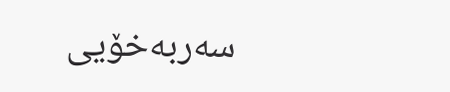سه‌ربه‌خۆیی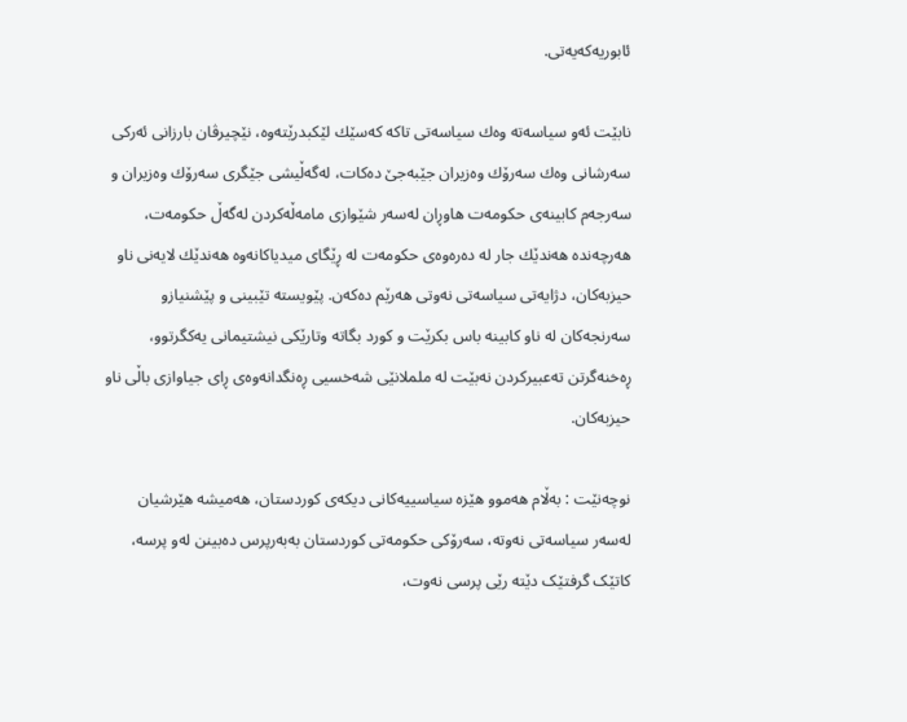ئابوریه‌كه‌یه‌تی.

نابێت ئه‌و سیاسه‌ته‌ وه‌ك سیاسه‌تی تاكه‌ كه‌سێك لێكبدرێته‌وه‌، نێچیرڤان بارزانی ئه‌ركی سه‌رشانی وه‌ك سه‌رۆك وه‌زیران جێبه‌جێ ده‌كات، له‌گه‌ڵیشی جێگری سه‌رۆك وه‌زیران و سه‌رجه‌م كابینه‌ی حكومه‌ت هاوڕان له‌سه‌ر شێوازی مامه‌ڵه‌كردن له‌گه‌ڵ حكومه‌ت، هه‌رچه‌نده‌ هه‌ندێك جار له‌ ده‌ره‌وه‌ی حكومه‌ت له‌ ڕێگای میدیاكانه‌وه‌ هه‌ندێك لایه‌نی ناو حیزبه‌كان، دژایه‌تی سیاسه‌تی نه‌وتی هه‌رێم ده‌كه‌ن. پێویسته‌ تێبینی و پێشنیازو سه‌رنجه‌كان له‌ ناو كابینه‌ باس بكرێت و كورد بگاته‌ وتارێكی نیشتیمانی یه‌كگرتوو، ڕه‌خنه‌گرتن ته‌عبیركردن نه‌بێت‌ له‌ ململانێی شه‌خسیی ڕه‌نگدانه‌وه‌ی ڕای جیاوازی باڵی ناو حیزبه‌كان.

نوچەنێت : بەڵام هەموو هێزە سیاسییەکانی دیکەی کوردستان، هەمیشە هێرشیان لەسەر سیاسەتی نەوتە، سەرۆکی حکومەتی کوردستان بەبەرپرس دەبینن لەو پرسە، کاتێک گرفتێک دێتە رێی پرسی نەوت،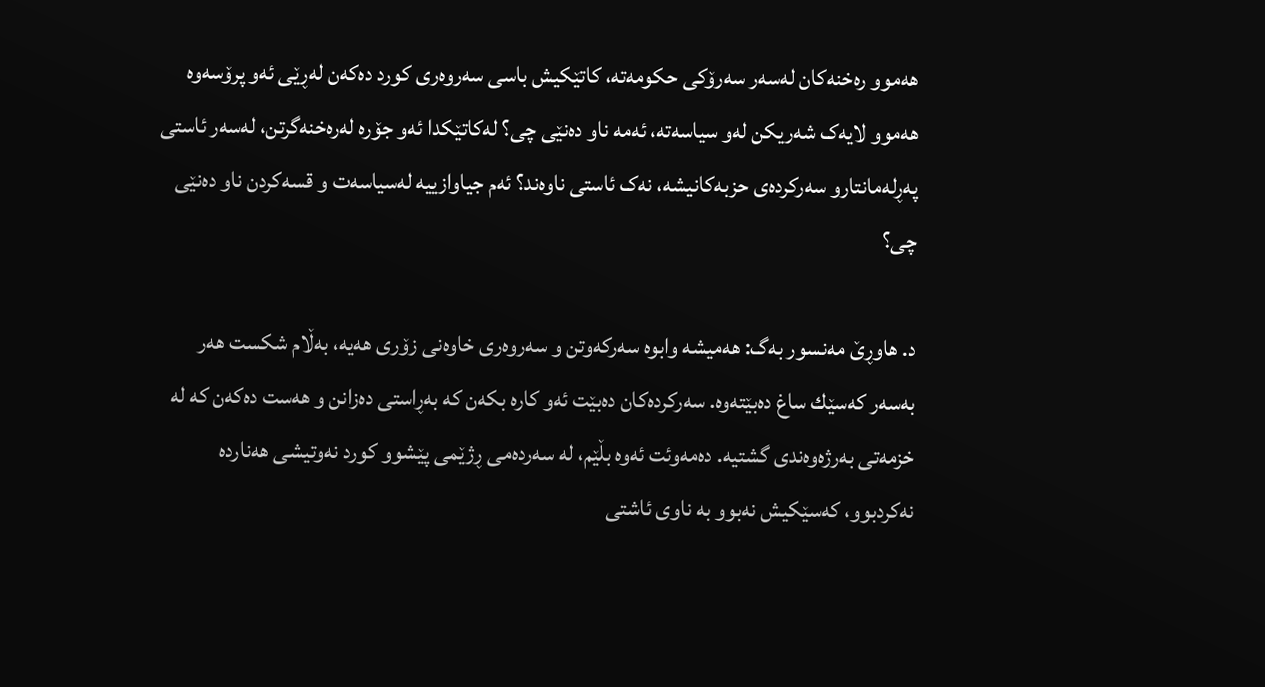هەموو رەخنەکان لەسەر سەرۆکی حکومەتە، کاتێکیش باسی سەروەری کورد دەکەن لەڕێی ئەو پرۆسەوە هەموو لایەک شەریکن لەو سیاسەتە، ئەمە ناو دەنێی چی؟ لەکاتێکدا ئەو جۆرە لەرەخنەگرتن، لەسەر ئاستی پەڕلەمانتارو سەرکردەی حزبەکانیشە، نەک ئاستی ناوەند؟ ئەم جیاوازییە لەسیاسەت و قسەکردن ناو دەنێی چی؟

د. هاوڕێ مەنسور بەگ: هه‌میشه‌ وابوه‌ سه‌ركه‌وتن و سه‌روه‌ری خاوه‌نی زۆری هه‌یه،‌ به‌ڵام شكست هه‌ر به‌سه‌ر كه‌سێك ساغ ده‌بێته‌وه‌. سه‌ركرده‌كان ده‌بێت ئه‌و كاره‌ بكه‌ن كه‌ به‌ڕاستی ده‌زانن و هه‌ست ده‌كه‌ن كه‌ له‌ خزمه‌تی به‌رژه‌وه‌ندی گشتیه‌. ده‌مه‌وئت ئه‌وه‌ بڵێم، له‌ سه‌رده‌می ڕژێمی پێشوو كورد نه‌وتیشی هه‌نارده‌ نەكردبوو، كه‌سێكیش نه‌بوو به‌ ناوی ئاشتی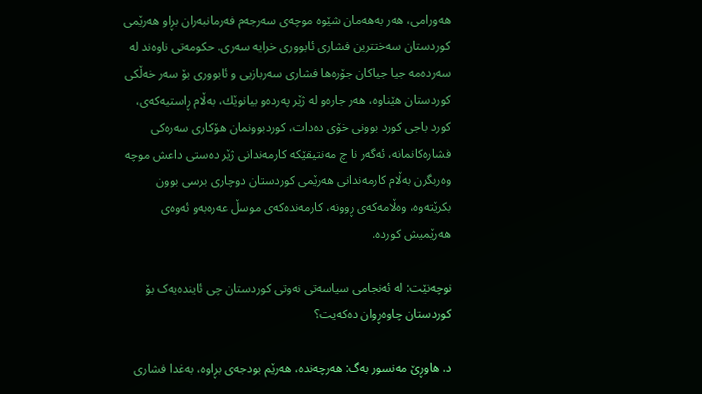هه‌ورامی، هه‌ر به‌هه‌مان شێوه‌ موچه‌ی سه‌رجه‌م فه‌رمانبه‌ران بڕاو هه‌رێمی كوردستان سه‌ختترین فشاری ئابووری خرایه‌ سه‌ری. حكومه‌تی ناوه‌ند له‌ سه‌رده‌مه‌ جیا جیاكان جۆره‌ها فشاری سه‌ربازیی و ئابووری بۆ سه‌ر خه‌ڵكی كوردستان هێناوه‌، هه‌ر جاره‌و له‌ ژێر په‌رده‌و بیانوێك، به‌ڵام ڕاستیه‌كه‌ی، كورد باجی كورد بوونی خۆی ده‌دات، كوردبوونمان هۆكاری سه‌ره‌كی فشاره‌كانمانه‌، ئه‌گه‌ر نا چ مه‌نتیقێكه‌ كارمه‌ندانی ژێر ده‌ستی داعش موچه‌ وه‌ربگرن به‌ڵام كارمه‌ندانی هه‌رێمی كوردستان دوچاری برسی بوون بكرێته‌وه‌، وه‌ڵامه‌كه‌ی ڕوونه‌، كارمه‌نده‌كه‌ی موسڵ عه‌ره‌به‌و ئه‌وه‌ی هه‌رێمیش كورده‌.

نوچەنێت: لە ئەنجامی سیاسەتی نەوتی کوردستان چی ئایندەیەک بۆ کوردستان چاوەڕوان دەکەیت؟

د. هاوڕێ مەنسور بەگ: هه‌رچه‌نده‌، هه‌رێم بودجه‌ی بڕاوه‌، به‌غدا فشاری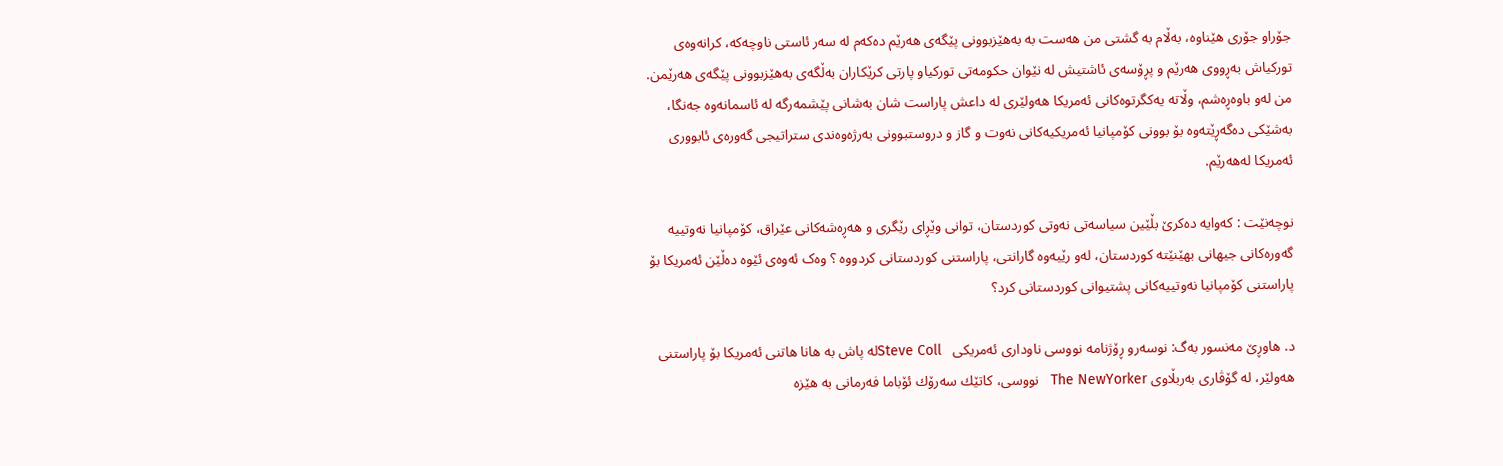جۆراو جۆری هێناوه‌، به‌ڵام به‌ گشتی من هه‌ست به‌ به‌هێزبوونی پێگه‌ی هه‌رێم ده‌كه‌م له‌ سه‌ر ئاستی ناوچه‌كه‌، كرانه‌وه‌ی توركیاش به‌ڕووی هه‌رێم و پڕۆسه‌ی ئاشتیش له‌ نێوان حكومه‌تی توركیاو پارتی كرێكاران به‌ڵگه‌ی به‌هێزبوونی پێگه‌ی هه‌رێمن. من له‌و باوه‌ڕه‌شم، وڵاته‌ یه‌كگرتوه‌كانی ئه‌مریكا هه‌ولێری له‌ داعش پاراست شان به‌شانی پێشمه‌رگه‌ له‌ ئاسمانه‌وه‌ جه‌نگا، به‌شێكی ده‌گه‌ڕێته‌وه ‌بۆ بوونی كۆمپانیا ئه‌مریكیه‌كانی نه‌وت و گاز و دروستبوونی به‌رژه‌وه‌ندی ستراتیجی گه‌وره‌ی ئابووری ئه‌مریكا له‌هه‌رێم.

نوچەنێت : کەوایە دەکرێ بڵێین سیاسەتی نەوتی کوردستان، توانی وێڕای رێگری و هەڕەشەکانی عێراق، کۆمپانیا نەوتییە گەورەکانی جیهانی بهێنێتە کوردستان، لەو رێیەوە گارانتی، پاراستنی کوردستانی کردووە ؟ وەک ئەوەی ئێوە دەڵێن ئەمریکا بۆ پاراستنی کۆمپانیا نەوتییەکانی پشتیوانی کوردستانی کرد؟

د. هاوڕێ مەنسور بەگ: نوسه‌رو ڕۆژنامه‌ نووسی ناوداری ئه‌مریكی   Steve Collله‌ پاش به‌ هانا هاتنی ئه‌مریكا بۆ پاراستنی هه‌ولێر، له‌ گۆڤاری به‌ربڵاوی The NewYorker   نووسی، كاتێك سه‌رۆك ئۆباما فه‌رمانی به‌ هێزه‌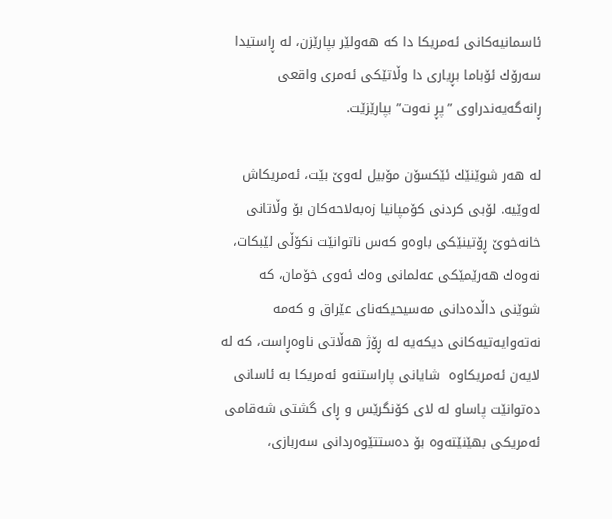ئاسمانیه‌كانی ئه‌مریكا دا كه‌ هه‌ولێر بپارێزن، له‌ ڕاستیدا سه‌رۆك ئۆباما بڕیاری دا وڵاتێكی ئه‌مری واقعی ڕانه‌گه‌یه‌ندراوی ”پڕ نه‌وت” بپارێزێت.

له‌ هه‌ر شوێنێك ئێكسۆن مۆبیل له‌وێ بێت، ئه‌مریكاش له‌وێیه‌. لۆبی كردنی كۆمپانیا زه‌به‌لاحه‌كان بۆ وڵاتانی خانه‌خوێ ڕۆتینێكی باوه‌و كه‌س ناتوانێت نكۆڵی لێبكات، نه‌وه‌ك هه‌رێمێكی عه‌لمانی وه‌ك ئه‌وی خۆمان، كه‌ شوێنی داڵده‌دانی مه‌سیحیكه‌نای عێراق و كه‌مه‌ نه‌ته‌وایه‌تیه‌كانی دیكه‌یه‌ له‌ ڕۆژ هه‌ڵاتی ناوه‌ڕاست، كه‌ له‌ لایه‌ن ئه‌مریكاوه‌ ‌ شایانی پاراستنه‌و ئه‌مریكا به‌ ئاسانی ده‌توانێت پاساو له‌ لای كۆنگرێس و ڕای گشتی شه‌قامی ئه‌مریكی بهێنێته‌وه‌ بۆ ده‌ستتێوه‌ردانی سه‌ربازی،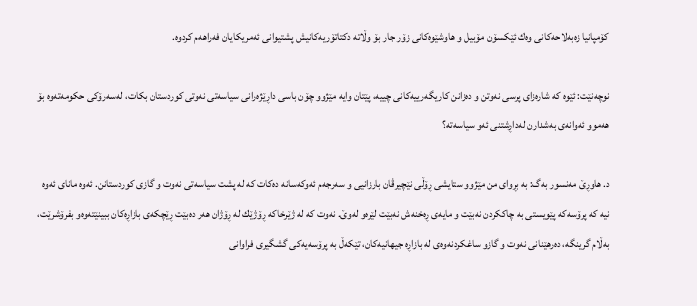كۆمپانیا زه‌به‌لاحه‌كانی وه‌ك ئێكسۆن مۆبیل و هاوشێوه‌كانی زۆر جار بۆ وڵاته‌ دكتاتۆریه‌كانیش پشتیوانی ئه‌مریكایان فه‌راهه‌م كردوه‌‌.

نوچەنێت: ئێوە کە شارەزای پرسی نەوتن و دەزانن کاریگەرییەکانی چییە، پێتان وایە مێژوو چۆن باسی داڕێژەرانی سیاسەتی نەوتی کوردستان بکات، لەسەرۆکی حکومەتەوە بۆ هەموو ئەوانەی بەشدارن لەداڕشتنی ئەو سیاسەتە؟

د. هاوڕێ مەنسور بەگ: به‌ بڕوای من مێژوو ستایشی ڕۆڵی نێچیرڤان بارزانیی و سه‌رجه‌م ئه‌وكه‌سانه‌ ده‌كات كه‌ له‌ پشت سیاسه‌تی نه‌وت و گازی كوردستانن. ئه‌وه‌ مانای ئه‌وه‌ نیه‌ كه‌ پرۆسه‌كه‌ پێویستی به‌ چاككردن نه‌بێت و مایه‌ی ڕه‌خنه‌ش نه‌بێت لێره‌و له‌وێ. نه‌وت كه‌ له‌ ژێرخاكه‌ ڕۆژێك له‌ ڕۆژان هه‌ر ده‌بێت ڕێچكه‌ی بازاڕه‌كان ببینێته‌وه‌و بفرۆشرێت، به‌ڵام گرینگه‌، ده‌رهێنانی نه‌وت و گازو ساغكردنه‌وه‌ی له‌ بازاڕه‌ جیهانیه‌كان، تێكه‌ڵ به‌‌ پرۆسه‌یه‌كی گشگیری فراوانی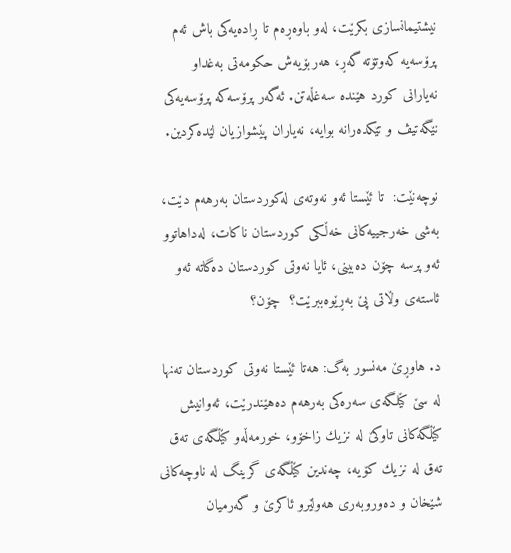نیشتیمانسازی بكرێت، له‌و باوه‌ڕه‌م تا ڕاده‌یه‌كی باش ئه‌م پرۆسه‌یه‌ كه‌وتۆته‌ گه‌ڕ، هه‌ربۆیه‌ش حكومه‌تی به‌غداو نه‌یارانی كورد هێنده‌ سه‌غڵه‌تن. ئه‌گه‌ر پرۆسه‌كه‌ پرۆسه‌یه‌كی نێگه‌تیڤ و تێكده‌رانه‌ بوایه،‌ نه‌یاران پێشوازیان لێده‌كردین.

نوچەنێت:  تا ئێستا ئەو نەوتەی لەکوردستان بەرهەم دێت، بەشی خەرجییەکانی خەڵکی کوردستان ناکات، لەداهاتوو ئەو پرسە چۆن دەبینی، ئایا نەوتی کوردستان دەگاتە ئەو ئاستەی وڵاتی پێ بەڕێوەببرێت؟  چۆن؟

د. هاوڕێ مەنسور بەگ: هه‌تا ئێستا نه‌وتی كوردستان ته‌نها له‌ سێ كێلگه‌ی سه‌ره‌كی به‌رهه‌م ده‌هێندرێت، ئه‌وانیش كێڵگه‌كانی تاوكێ له نزیك‌ زاخۆو، خورمه‌ڵه‌و كێڵگه‌ی ته‌ق ته‌ق له‌ نزیك كۆیه‌، چه‌ندین كێڵگه‌ی گرینگ له‌ ناوچه‌كانی شێخان و دەوروبه‌ری هه‌ولێرو ئاكرێ و گه‌رمیان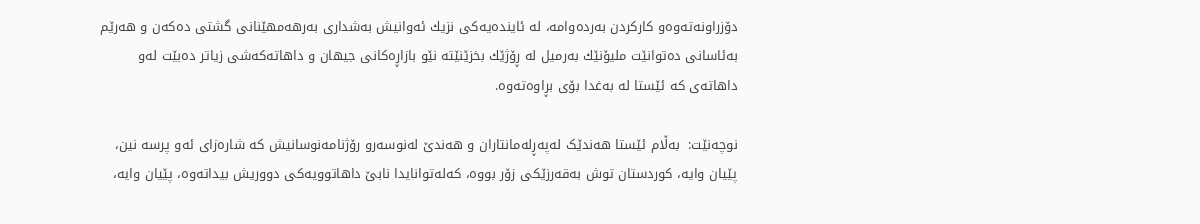دۆزراونه‌ته‌وه‌و كاركردن به‌رده‌وامه‌، له‌ ئاینده‌یه‌كی نزیك ئه‌وانیش بەشداری به‌رهه‌مهێنانی گشتی ده‌كه‌ن و هه‌رێم به‌ئاسانی ده‌توانێت ملیۆنێك به‌رمیل له‌ ڕۆژێك بخزێنێته‌ نێو بازاڕه‌كانی جیهان و داهاته‌كه‌شی زیاتر ده‌بێت له‌و داهاته‌ی كه‌ ئێستا له‌ به‌غدا بۆی بڕاوه‌ته‌وه‌.

نوچەنێت:  بەڵام ئێستا هەندێک لەپەڕلەمانتاران و هەندێ لەنوسەرو رۆژنامەنوسانیش کە شارەزای ئەو پرسە نین، پێیان وایە، کوردستان توش بەقەرزێکی زۆر بووە، کەلەتوانایدا نابێ داهاتوویەکی دووریش بیداتەوە، پێیان وایە،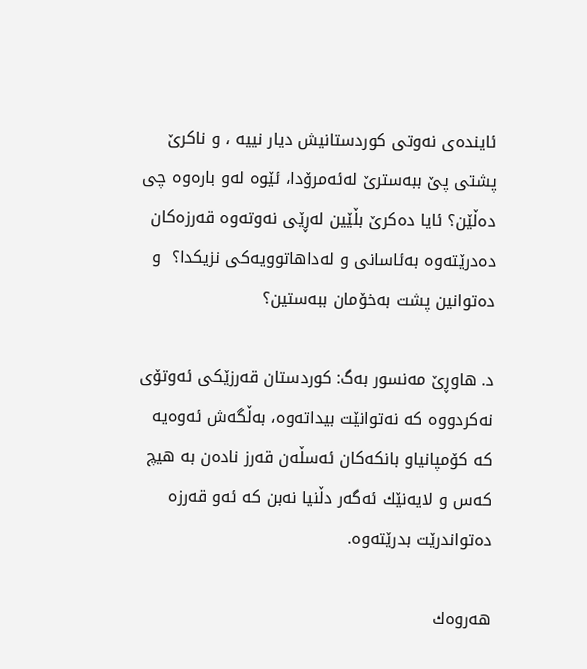ئایندەی نەوتی کوردستانیش دیار نییە ، و ناکرێ پشتی پێ ببەسترێ لەئەمرۆدا، ئێوە لەو بارەوە چی دەڵێن؟ ئایا دەکرێ بڵێین لەڕێی نەوتەوە قەرزەکان دەدرێتەوە بەئاسانی و لەداهاتوویەکی نزیکدا؟  و دەتوانین پشت بەخۆمان ببەستین؟

د. هاوڕێ مەنسور بەگ: كوردستان قه‌رزێكی ئه‌وتۆی نه‌كردووە‌ كه‌ نه‌توانێت بیداته‌وه‌، به‌ڵگه‌ش ئه‌وه‌یه‌ كه‌ كۆمپانیاو بانكه‌كان ئه‌سڵه‌ن قه‌رز ناده‌ن به‌ هیچ كه‌س و لایه‌نێك ئه‌گه‌ر دڵنیا نه‌بن كه‌ ئه‌و قه‌رزه‌ ده‌تواندرێت بدرێته‌وه‌.

هه‌روه‌ك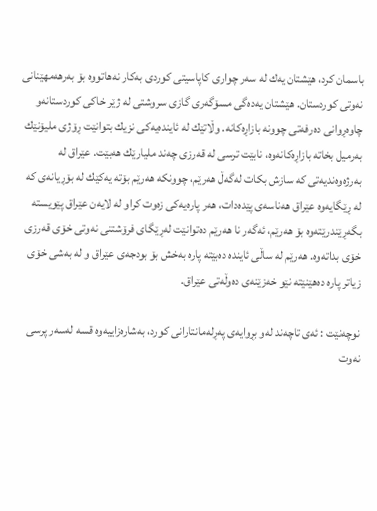باسمان كرد، هێشتان یه‌ك له‌ سه‌ر چواری كاپاسیتی كوردی به‌كار نه‌هاتووه‌ بۆ به‌رهه‌مهێنانی نه‌وتی كوردستان. هێشتان یه‌ده‌گی مسۆگه‌ری گازی سروشتی له‌ ژێر خاكی كوردستانه‌و چاوه‌ڕوانی ده‌رفه‌تی چوونه‌ بازاڕه‌كانه‌. وڵاتێك له‌ ئاینده‌یه‌كی نزیك بتوانێت ڕۆژی ملیۆنێك به‌رمیل بخاته‌ بازاڕه‌كانه‌وه‌، نابێت ترسی له‌ قه‌رزی چه‌ند ملیارێك هه‌بێت. عێراق له‌ به‌رژه‌وه‌ندیه‌تی كه‌ سازش‌ بكات له‌گه‌ڵ هه‌رێم، چوونكه‌ هه‌رێم بۆته‌ یه‌كێك له‌ بۆڕیانه‌ی كه‌ له‌ ڕێگایه‌وه‌ عێراق هه‌ناسه‌ی پێده‌دات، هه‌ر پاره‌یه‌كی زه‌وت كراو له‌ لایه‌ن عێراق پێویسته‌ بگه‌ڕێندرێته‌وه‌ بۆ هه‌رێم، ئه‌گه‌ر نا هه‌رێم دەتوانێت له‌ڕێگای فرۆشتنی نه‌وتی خۆی قه‌رزی خۆی بداته‌وه‌. هه‌رێم له‌ ساڵی ئاینده‌ ده‌بێته‌ پاره‌ به‌خش بۆ بودجه‌ی عێراق و له‌ به‌شی خۆی زیاتر پاره‌ ده‌هێنێته‌ نێو خه‌زێنه‌ی ده‌وڵه‌تی عێراق.

نوچەنێت : ئەی تاچەند لەو بڕوایەی پەڕلەمانتارانی کورد، بەشارەزاییەوە قسە لەسەر پرسی نەوت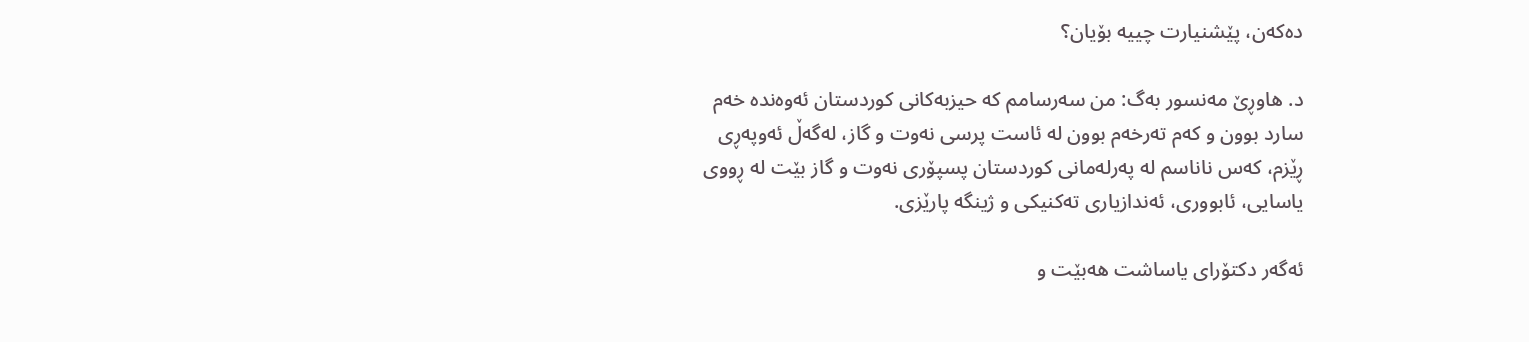دەکەن، پێشنیارت چییە بۆیان؟

د. هاوڕێ مەنسور بەگ: من سه‌رسامم كه‌ حیزبه‌كانی كوردستان ئه‌وه‌نده‌ خه‌م سارد بوون و كه‌م ته‌رخه‌م بوون له‌ ئاست پرسی نه‌وت و گاز، له‌گه‌ڵ ئه‌وپه‌ڕی ڕێزم، كه‌س ناناسم له‌ په‌رله‌مانی كوردستان پسپۆری نه‌وت و گاز بێت‌ له‌ ڕووی یاسایی، ئابووری، ئه‌ندازیاری ته‌كنیكی و ژینگه‌ پارێزی.

ئه‌گه‌ر دكتۆرای یاساشت هه‌بێت و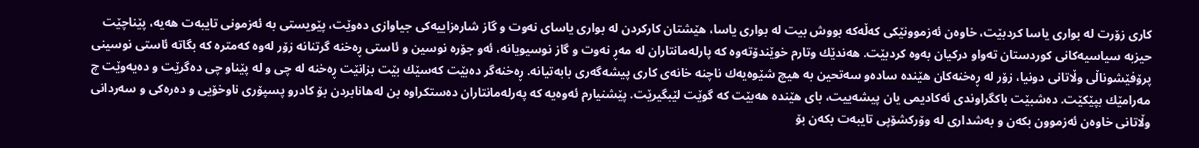كاری زۆرت له‌ بواری یاسا كردبێت، خاوه‌ن ئه‌زموونێكی كه‌ڵه‌كه‌ بووش بیت له‌ بواری یاسا، هێشتان كاركردن له‌ بواری یاسای نه‌وت و گاز شاره‌زاییه‌كی جیاوازی ده‌وێت، پێویستی به‌ ئه‌زمونی تایبه‌ت هه‌یه‌، پێناچێت حیزبه‌ سیاسیه‌كانی كوردستان ته‌واو دركیان به‌وه‌ كردبێت. هه‌ندێك وتارم خوێندۆته‌وه‌ كه‌ پارله‌مانتاران له‌ مه‌ڕ نه‌وت و گاز نوسیویانه‌، ئه‌و جۆره‌ نوسین و ئاستی ڕه‌خنه‌ گرتنانه‌ زۆر له‌وه‌ كه‌متره‌ كه‌ بگاته‌ ئاستی نوسینی پرۆفێشوناڵی وڵاتانی دونیا، زۆر له‌ ڕه‌خنه‌كان هێنده‌ ساده‌و سه‌تحین به‌ هیچ شێوه‌یه‌ك ناچنه خانه‌ی‌ كاری پیشه‌گه‌ری بابه‌تیانه‌. ڕه‌خنه‌گر ده‌بێت كه‌سێك بێت بزانێت ڕه‌خنه‌ له‌ چی و له‌ پێناو چی ده‌گرێت و ده‌یه‌وێت چ مه‌رامێك بپێكێت. ده‌شبێت باكگراوندی ئه‌كادیمی یان پیشه‌ییت، بای هێنده‌ هه‌بێت كه‌ گوێت لێبگیرێت. پێشنیارم ئه‌وه‌یه‌ كه‌ په‌رله‌مانتاران ده‌ستكراوه‌ بن له‌هانابردن بۆ كادرو پسپۆری ناوخۆیی و ده‌ره‌كی و سه‌ردانی وڵاتانی خاوه‌ن ئه‌زموون بكه‌ن و به‌شداری له‌ وۆركشۆپی تایبه‌ت بكه‌ن بۆ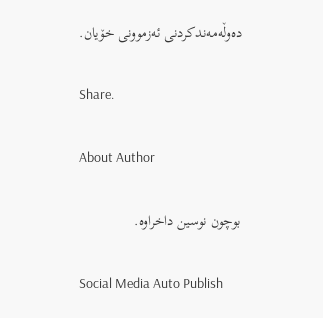ده‌وڵه‌مه‌ندكردنی ئه‌زموونی خۆیان.

Share.

About Author

بوچون نوسین داخراوە.

Social Media Auto Publish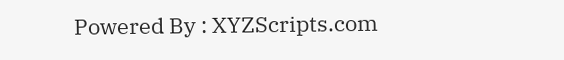Powered By : XYZScripts.com